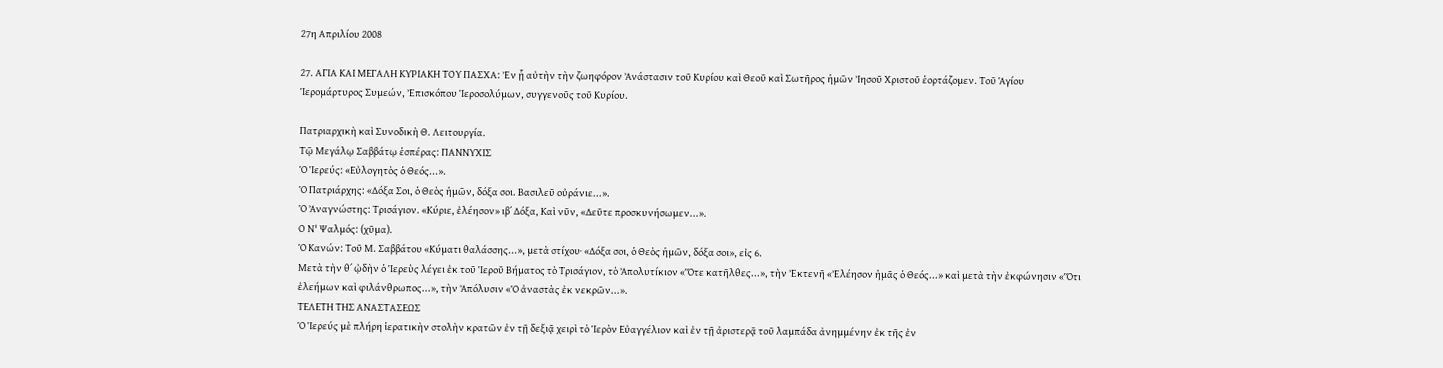27η Απριλίου 2008

27. ΑΓΙΑ ΚΑΙ ΜΕΓΑΛΗ ΚΥΡΙΑΚΗ ΤΟΥ ΠΑΣΧΑ: Ἐν ᾗ αὐτὴν τὴν ζωηφόρον Ἀνάστασιν τοῦ Κυρίου καὶ Θεοῦ καὶ Σωτῆρος ἡμῶν Ἰησοῦ Χριστοῦ ἑορτάζομεν. Τοῦ Ἁγίου Ἱερομάρτυρος Συμεών, Ἐπισκόπου Ἱεροσολύμων, συγγενοῦς τοῦ Κυρίου.

Πατριαρχικὴ καὶ Συνοδικὴ Θ. Λειτουργία.
Τῷ Μεγάλῳ Σαββάτῳ ἑσπέρας: ΠΑΝΝΥΧΙΣ
Ὁ Ἱερεύς: «Εὐλογητὸς ὁ Θεός...».
Ὁ Πατριάρχης: «Δόξα Σοι, ὁ Θεὸς ἡμῶν, δόξα σοι. Βασιλεῦ οὐράνιε...».
Ὁ Ἀναγνώστης: Τρισάγιον. «Κύριε, ἐλέησον» ιβ΄ Δόξα, Καὶ νῦν, «Δεῦτε προσκυνήσωμεν...».
Ο Ν' Ψαλμός: (χῦμα).
Ὁ Κανών: Τοῦ Μ. Σαββάτου «Κύματι θαλάσσης...», μετὰ στίχου· «Δόξα σοι, ὁ Θεὸς ἡμῶν, δόξα σοι», εἰς 6.
Μετὰ τὴν θ΄ ᾠδὴν ὁ Ἱερεὺς λέγει ἐκ τοῦ Ἱεροῦ Βήματος τὸ Τρισάγιον, τὸ Ἀπολυτίκιον «Ὅτε κατῆλθες...», τὴν Ἐκτενῆ «Ἐλέησον ἡμᾶς ὁ Θεός...» καὶ μετὰ τὴν ἐκφώνησιν «Ὅτι ἐλεήμων καὶ φιλάνθρωπος...», τὴν Ἀπόλυσιν «Ὁ ἀναστὰς ἐκ νεκρῶν...».
ΤΕΛΕΤΗ ΤΗΣ ΑΝΑΣΤΑΣΕΩΣ
Ὁ Ἱερεύς μὲ πλήρη ἱερατικὴν στολὴν κρατῶν ἐν τῇ δεξιᾷ χειρὶ τὸ Ἱερὸν Εὐαγγέλιον καὶ ἐν τῇ ἀριστερᾷ τοῦ λαμπάδα ἀνημμένην ἐκ τῆς ἐν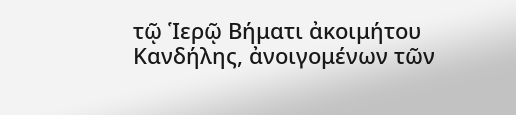τῷ Ἱερῷ Βήματι ἀκοιμήτου Κανδήλης, ἀνοιγομένων τῶν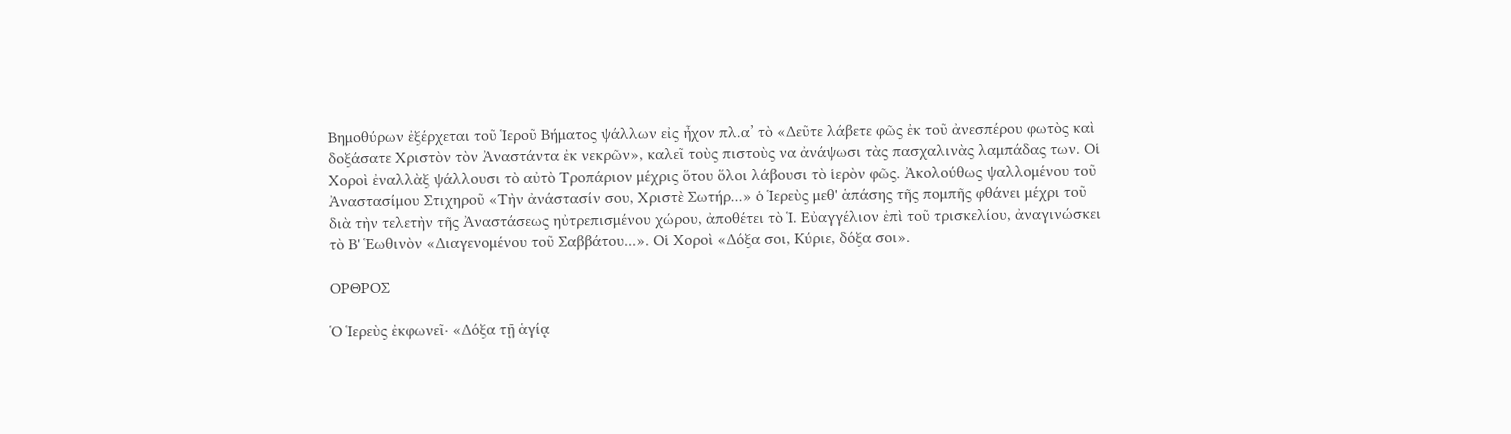Βημοθύρων ἐξέρχεται τοῦ Ἱεροῦ Βήματος ψάλλων εἰς ἦχον πλ.α’ τὸ «Δεῦτε λάβετε φῶς ἐκ τοῦ ἀνεσπέρου φωτὸς καὶ δοξάσατε Χριστὸν τὸν Ἀναστάντα ἐκ νεκρῶν», καλεῖ τοὺς πιστοὺς να ἀνάψωσι τὰς πασχαλινὰς λαμπάδας των. Οἱ Χοροὶ ἐναλλὰξ ψάλλουσι τὸ αὐτὸ Τροπάριον μέχρις ὅτου ὅλοι λάβουσι τὸ ἱερὸν φῶς. Ἀκολούθως ψαλλομένου τοῦ Ἀναστασίμου Στιχηροῦ «Τὴν ἀνάστασίν σου, Χριστὲ Σωτήρ...» ὁ Ἱερεὺς μεθ' ἁπάσης τῆς πομπῆς φθάνει μέχρι τοῦ διὰ τὴν τελετὴν τῆς Ἀναστάσεως ηὐτρεπισμένου χώρου, ἀποθέτει τὸ Ἱ. Εὐαγγέλιον ἐπὶ τοῦ τρισκελίου, ἀναγινώσκει τὸ Β' Ἑωθινὸν «Διαγενομένου τοῦ Σαββάτου...». Οἱ Χοροὶ «Δόξα σοι, Κύριε, δόξα σοι».

ΟΡΘΡΟΣ

Ὁ Ἱερεὺς ἐκφωνεῖ· «Δόξα τῇ ἁγίᾳ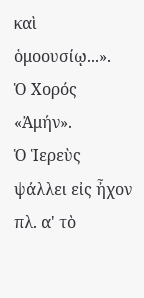καὶ ὁμοουσίῳ...».
Ὁ Χορός «Ἀμήν».
Ὁ Ἱερεὺς ψάλλει εἰς ἦχον πλ. α' τὸ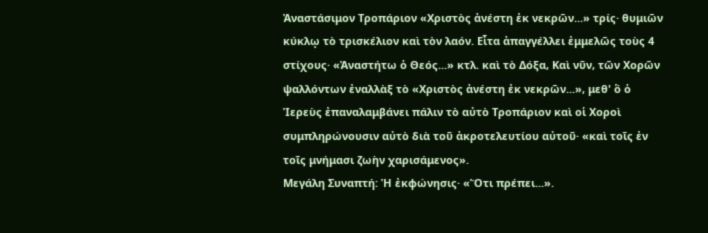Ἀναστάσιμον Τροπάριον «Χριστὸς ἀνέστη ἐκ νεκρῶν...» τρίς· θυμιῶν κύκλῳ τὸ τρισκέλιον καὶ τὸν λαόν. Εἶτα ἀπαγγέλλει ἐμμελῶς τοὺς 4 στίχους· «Ἀναστήτω ὁ Θεός...» κτλ. καὶ τὸ Δόξα, Καὶ νῦν, τῶν Χορῶν ψαλλόντων ἐναλλὰξ τὸ «Χριστὸς ἀνέστη ἐκ νεκρῶν...», μεθ' ὃ ὁ Ἱερεὺς ἐπαναλαμβάνει πάλιν τὸ αὐτὸ Τροπάριον καὶ οἱ Χοροὶ συμπληρώνουσιν αὐτὸ διὰ τοῦ ἀκροτελευτίου αὐτοῦ· «καὶ τοῖς ἐν τοῖς μνήμασι ζωὴν χαρισάμενος».
Μεγάλη Συναπτή: Ἡ ἐκφώνησις· «Ὅτι πρέπει...».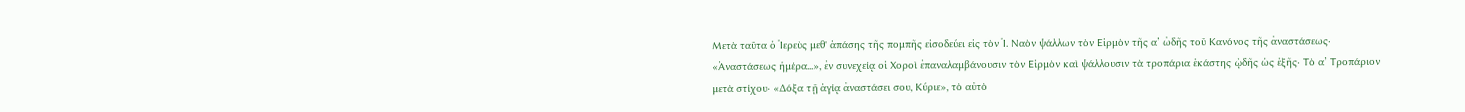Μετὰ ταῦτα ὁ Ἱερεὺς μεθ' ἁπάσης τῆς πομπῆς εἰσοδεύει εἰς τὸν Ἱ. Ναὸν ψάλλων τὸν Εἱρμὸν τῆς α’ ὠδῆς τοῦ Κανόνος τῆς ἀναστάσεως· «Ἀναστάσεως ἡμέρα...», ἐν συνεχείᾳ οἱ Χοροὶ ἐπαναλαμβάνουσιν τὸν Εἱρμὸν καὶ ψάλλουσιν τὰ τροπάρια ἑκάστης ᾠδῆς ὡς ἑξῆς· Τὸ α’ Τροπάριον μετὰ στίχου· «Δόξα τῇ ἁγίᾳ ἀναστάσει σου, Κύριε», τὸ αὐτὸ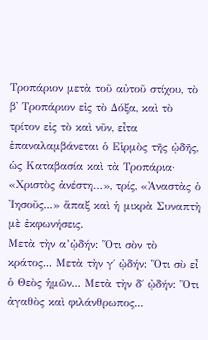Τροπάριον μετὰ τοῦ αὐτοῦ στίχου, τὸ β' Τροπάριον εἰς τὸ Δόξα, καὶ τὸ τρίτον εἰς τὸ καὶ νῦν, εἶτα ἐπαναλαμβάνεται ὁ Εἱρμὸς τῆς ᾠδῆς, ὡς Καταβασία καὶ τὰ Τροπάρια· «Χριστὸς ἀνέστη…», τρίς, «Ἀναστὰς ὁ Ἰησοῦς...» ἅπαξ καὶ ἡ μικρὰ Συναπτὴ μὲ ἐκφωνήσεις.
Μετὰ τὴν α’ᾠδήν: Ὅτι σὸν τὸ κράτος... Μετὰ τὴν γ΄ ᾠδήν: Ὅτι σὺ εἶ ὁ Θεὸς ἡμῶν... Μετὰ τὴν δ΄ ᾠδήν: Ὅτι ἀγαθὸς καὶ φιλάνθρωπος...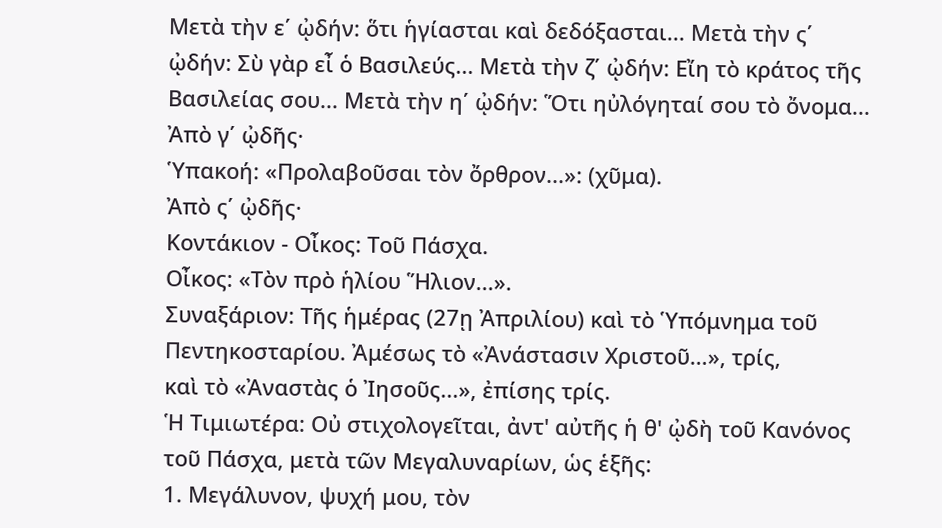Μετὰ τὴν ε΄ ᾠδήν: ὅτι ἡγίασται καὶ δεδόξασται... Μετὰ τὴν ς΄ ᾠδήν: Σὺ γὰρ εἶ ὁ Βασιλεύς... Μετὰ τὴν ζ΄ ᾠδήν: Εἴη τὸ κράτος τῆς Βασιλείας σου... Μετὰ τὴν η΄ ᾠδήν: Ὅτι ηὐλόγηταί σου τὸ ὄνομα...
Ἀπὸ γ΄ ᾠδῆς·
Ὑπακοή: «Προλαβοῦσαι τὸν ὄρθρον...»: (χῦμα).
Ἀπὸ ς΄ ᾠδῆς·
Κοντάκιον - Οἶκος: Τοῦ Πάσχα.
Οἶκος: «Τὸν πρὸ ἡλίου Ἥλιον...».
Συναξάριον: Τῆς ἡμέρας (27ῃ Ἀπριλίου) καὶ τὸ Ὑπόμνημα τοῦ Πεντηκοσταρίου. Ἀμέσως τὸ «Ἀνάστασιν Χριστοῦ…», τρίς,
καὶ τὸ «Ἀναστὰς ὁ Ἰησοῦς...», ἐπίσης τρίς.
Ἡ Τιμιωτέρα: Οὐ στιχολογεῖται, ἀντ' αὐτῆς ἡ θ' ᾠδὴ τοῦ Κανόνος τοῦ Πάσχα, μετὰ τῶν Μεγαλυναρίων, ὡς ἑξῆς:
1. Μεγάλυνον, ψυχή μου, τὸν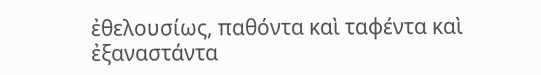ἐθελουσίως, παθόντα καὶ ταφέντα καὶ ἐξαναστάντα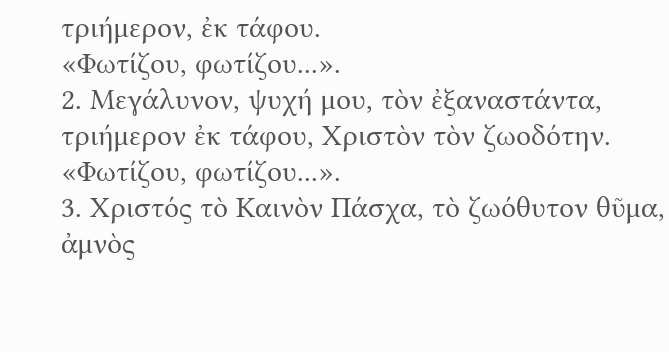τριήμερον, ἐκ τάφου.
«Φωτίζου, φωτίζου...».
2. Μεγάλυνον, ψυχή μου, τὸν ἐξαναστάντα, τριήμερον ἐκ τάφου, Χριστὸν τὸν ζωοδότην.
«Φωτίζου, φωτίζου...».
3. Χριστός τὸ Καινὸν Πάσχα, τὸ ζωόθυτον θῦμα, ἀμνὸς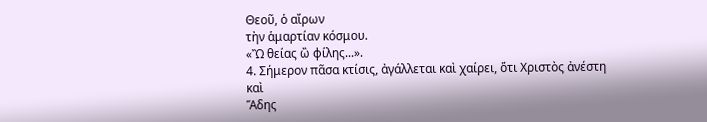Θεοῦ, ὁ αἴρων
τὴν ἁμαρτίαν κόσμου.
«Ὢ θείας ὢ φίλης...».
4. Σήμερον πᾶσα κτίσις, ἀγάλλεται καὶ χαίρει, ὅτι Χριστὸς ἀνέστη καὶ
Ἅδης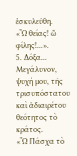ἐσκυλεύθη.
«Ὢ θείας! ὢ φίλης!...».
5. Δόξα... Μεγάλυνον, ψυχή μου, τῆς τρισυπόστατου καὶ ἀδιαιρέτου θεότητος τὸ κράτος.
«Ὢ Πάσχα τὸ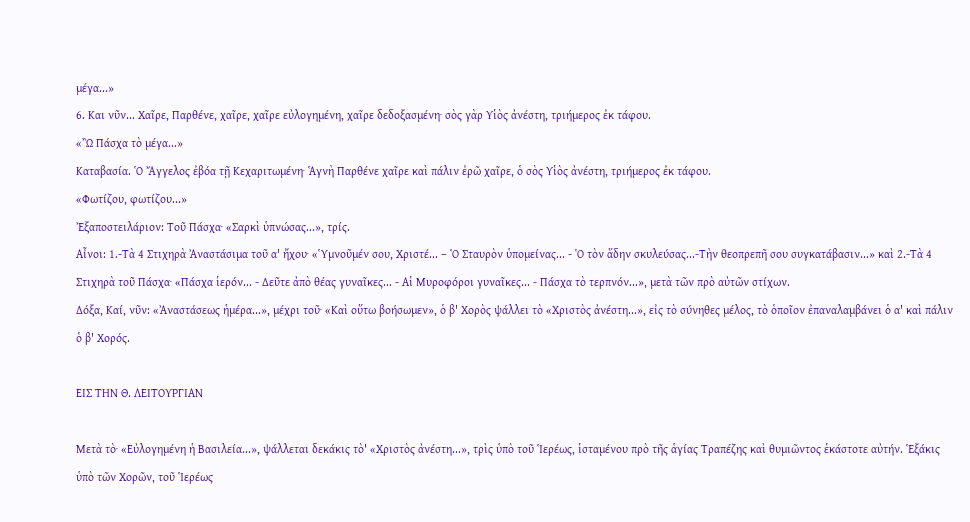μέγα...»
6. Και νῦν... Χαῖρε, Παρθένε, χαῖρε, χαῖρε εὐλογημένη, χαῖρε δεδοξασμένη· σὸς γὰρ Υἱὸς ἀνέστη, τριήμερος ἐκ τάφου.
«Ὢ Πάσχα τὸ μέγα...»
Καταβασία. Ὁ Ἄγγελος ἐβόα τῇ Κεχαριτωμένη· Ἁγνὴ Παρθένε χαῖρε καὶ πάλιν ἐρῶ χαῖρε, ὁ σὸς Υἱὸς ἀνέστη, τριήμερος ἐκ τάφου.
«Φωτίζου, φωτίζου...»
Ἐξαποστειλάριον: Τοῦ Πάσχα· «Σαρκὶ ὑπνώσας...», τρίς.
Αἶνοι: 1.-Τὰ 4 Στιχηρὰ Ἀναστάσιμα τοῦ α' ἤχου· «Ὑμνοῦμέν σου, Χριστέ... – Ὁ Σταυρὸν ὑπομείνας... - Ὁ τὸν ἅδην σκυλεύσας...-Τὴν θεοπρεπῆ σου συγκατάβασιν...» καὶ 2.-Τὰ 4 Στιχηρὰ τοῦ Πάσχα· «Πάσχα ἱερόν... - Δεῦτε ἀπὸ θέας γυναῖκες... - Αἱ Μυροφόροι γυναῖκες... - Πάσχα τὸ τερπνόν...», μετὰ τῶν πρὸ αὐτῶν στίχων.
Δόξα, Καί, νῦν: «Ἀναστάσεως ἡμέρα...», μέχρι τοῦ· «Καὶ οὕτω βοήσωμεν», ὁ β' Χορὸς ψάλλει τὸ «Χριστὸς ἀνέστη...», εἰς τὸ σύνηθες μέλος, τὸ ὁποῖον ἐπαναλαμβάνει ὁ α' καὶ πάλιν ὁ β' Χορός.

ΕΙΣ ΤΗΝ Θ. ΛΕΙΤΟΥΡΓΙΑΝ

Μετὰ τὸ· «Εὐλογημένη ἡ Βασιλεία...», ψάλλεται δεκάκις τὸ' «Χριστὸς ἀνέστη...», τρὶς ὑπὸ τοῦ Ἱερέως, ἱσταμένου πρὸ τῆς ἁγίας Τραπέζης καὶ θυμιῶντος ἑκάστοτε αὐτήν. Ἑξάκις ὑπὸ τῶν Χορῶν, τοῦ Ἱερέως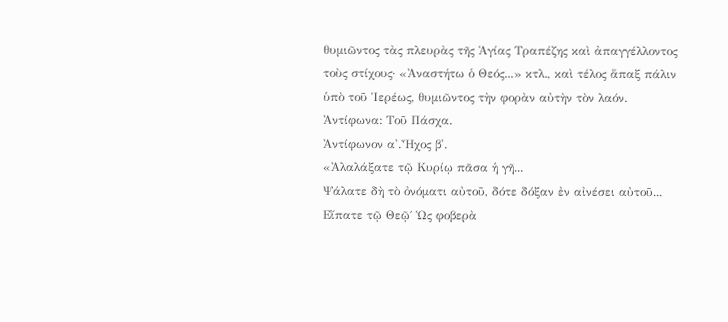θυμιῶντος τὰς πλευρὰς τῆς Ἁγίας Τραπέζης καὶ ἀπαγγέλλοντος τοὺς στίχους· «Ἀναστήτω ὁ Θεός...» κτλ., καὶ τέλος ἅπαξ πάλιν ὑπὸ τοῦ Ἱερέως, θυμιῶντος τὴν φορὰν αὐτὴν τὸν λαόν.
Ἀντίφωνα: Τοῦ Πάσχα.
Ἀντίφωνον α'.Ἦχος β'.
«Ἀλαλάξατε τῷ Κυρίῳ πᾶσα ἡ γῆ...
Ψάλατε δὴ τὸ ὀνόματι αὐτοῦ, δότε δόξαν ἐν αἰνέσει αὐτοῦ...
Εἴπατε τῷ Θεῷ΄ Ὡς φοβερὰ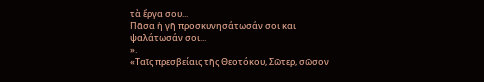τὰ ἔργα σου...
Πᾶσα ἡ γῆ προσκυνησάτωσάν σοι και ψαλάτωσάν σοι...
».
«Ταῖς πρεσβείαις τῆς Θεοτόκου, Σῶτερ, σῶσον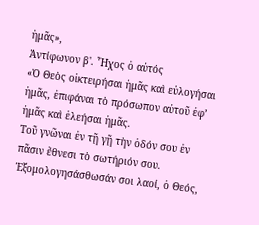ἡμᾶς»,
Ἀντίφωνον β'. Ἦχος ὁ αὐτός
«Ὁ Θεὸς οἰκτειρήσαι ἡμᾶς καὶ εὐλογήσαι ἡμᾶς, ἐπιφάναι τὸ πρόσωπον αὐτοῦ ἐφ’ ἡμᾶς καὶ ἐλεήσαι ἡμᾶς.
Τοῦ γνῶναι ἐν τῇ γῇ τὴν ὁδόν σου ἐν πᾶσιν ἔθνεσι τὸ σωτήριόν σου. Ἐξομολογησάσθωσάν σοι λαοί, ὁ Θεός,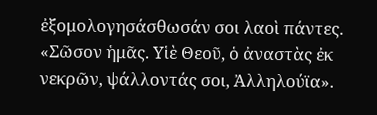ἐξομολογησάσθωσάν σοι λαοὶ πάντες.
«Σῶσον ἡμᾶς. Υἱὲ Θεοῦ, ὁ ἀναστὰς ἐκ νεκρῶν, ψάλλοντάς σοι, Ἀλληλούϊα».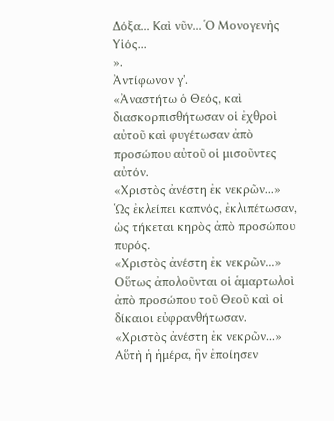Δόξα... Καὶ νῦν... Ὁ Μονογενὴς Υἱός...
».
Ἀντίφωνον γ'.
«Ἀναστήτω ὁ Θεός, καὶ διασκορπισθήτωσαν οἱ ἐχθροὶ αὐτοῦ καὶ φυγέτωσαν ἀπὸ προσώπου αὐτοῦ οἱ μισοῦντες αὐτόν.
«Χριστὸς ἀνέστη ἐκ νεκρῶν...»
Ὡς ἐκλείπει καπνός, ἐκλιπέτωσαν, ὡς τήκεται κηρὸς ἀπὸ προσώπου πυρός.
«Χριστὸς ἀνέστη ἐκ νεκρῶν...»
Οὕτως ἀπολοῦνται οἱ ἁμαρτωλοὶ ἀπὸ προσώπου τοῦ Θεοῦ καὶ οἱ δίκαιοι εὐφρανθήτωσαν.
«Χριστὸς ἀνέστη ἐκ νεκρῶν...»
Αὕτὴ ἡ ἡμέρα, ἣν ἐποίησεν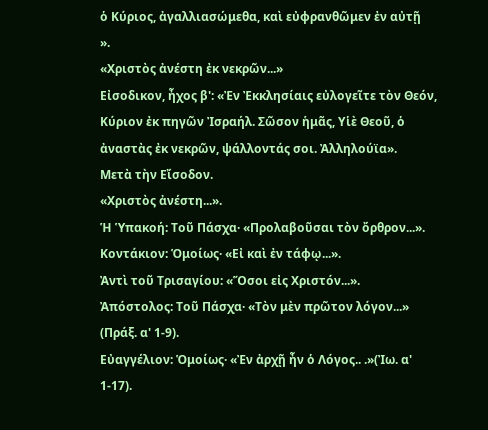ὁ Κύριος, ἀγαλλιασώμεθα, καὶ εὐφρανθῶμεν ἐν αὐτῇ
».
«Χριστὸς ἀνέστη ἐκ νεκρῶν...»
Εἰσοδικον, ἦχος β': «Ἐν Ἐκκλησίαις εὐλογεῖτε τὸν Θεόν, Κύριον ἐκ πηγῶν Ἰσραήλ. Σῶσον ἡμᾶς, Υἱὲ Θεοῦ, ὁ ἀναστὰς ἐκ νεκρῶν, ψάλλοντάς σοι. Ἀλληλούϊα».
Μετὰ τὴν Εἴσοδον.
«Χριστὸς ἀνέστη...».
Ἡ Ὑπακοή: Τοῦ Πάσχα· «Προλαβοῦσαι τὸν ὄρθρον...».
Κοντάκιον: Ὁμοίως· «Εἰ καὶ ἐν τάφῳ...».
Ἀντὶ τοῦ Τρισαγίου: «Ὅσοι εἰς Χριστόν...».
Ἀπόστολος: Τοῦ Πάσχα· «Τὸν μὲν πρῶτον λόγον...» (Πράξ. α' 1-9).
Εὐαγγέλιον: Ὁμοίως· «Ἐν ἀρχῇ ἦν ὁ Λόγος.. .»(Ἰω. α' 1-17).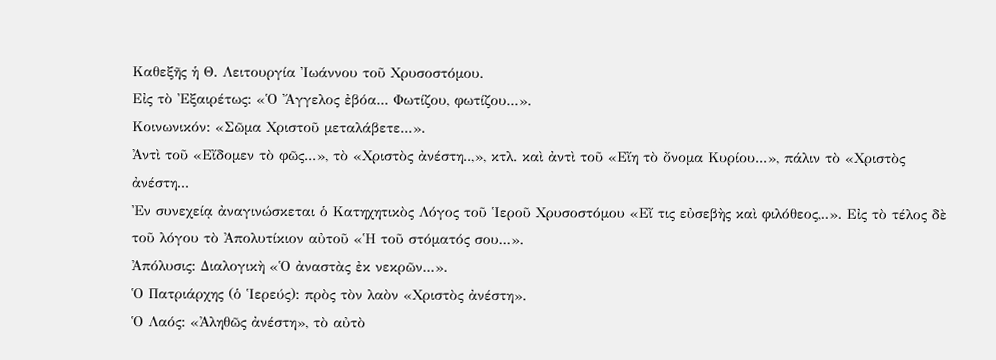Καθεξῆς ἡ Θ. Λειτουργία Ἰωάννου τοῦ Χρυσοστόμου.
Εἰς τὸ Ἐξαιρέτως: «Ὁ Ἄγγελος ἐβόα... Φωτίζου, φωτίζου...».
Κοινωνικόν: «Σῶμα Χριστοῦ μεταλάβετε...».
Ἀντὶ τοῦ «Εἴδομεν τὸ φῶς...», τὸ «Χριστὸς ἀνέστη..,», κτλ. καὶ ἀντὶ τοῦ «Εἴη τὸ ὄνομα Κυρίου...», πάλιν τὸ «Χριστὸς ἀνέστη...
Ἐν συνεχείᾳ ἀναγινώσκεται ὁ Κατηχητικὸς Λόγος τοῦ Ἱεροῦ Χρυσοστόμου «Εἴ τις εὐσεβὴς καὶ φιλόθεος,..». Εἰς τὸ τέλος δὲ τοῦ λόγου τὸ Ἀπολυτίκιον αὐτοῦ «Ἡ τοῦ στόματός σου...».
Ἀπόλυσις: Διαλογικὴ «Ὁ ἀναστὰς ἐκ νεκρῶν...».
Ὁ Πατριάρχης (ὁ Ἱερεύς): πρὸς τὸν λαὸν «Χριστὸς ἀνέστη».
Ὁ Λαός: «Ἀληθῶς ἀνέστη», τὸ αὐτὸ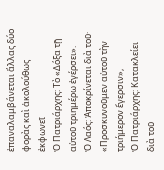ἐπαναλαμβάνεται ἄλλας δύο φορὰς καὶ ἀκολούθως ἐκφωνεῖ
Ὁ Πατριάρχης: Τὸ «Δόξα τῇ αὐτοῦ τριημέρω ἐγέρσει».
Ὁ Λαός: Ἀποκρίνεται διὰ τοῦ· «Προσκυνοῦμεν αὐτοῦ τὴν τριήμερον ἔγερσιν»,
Ὁ Πατριάρχης: Κατακλείει διὰ τοῦ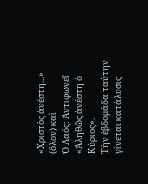«Χριστὸς ἀνέστη...» (ὅλον) καὶ
Ὁ Λαός: Ἀντιφωνεῖ «Ἀληθῶς ἀνέστη ὁ Κύριος».
Τὴν ἑβδομάδα ταύτην γίνεται κατάλυσις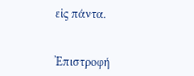εἰς πάντα.


Ἐπιστροφή